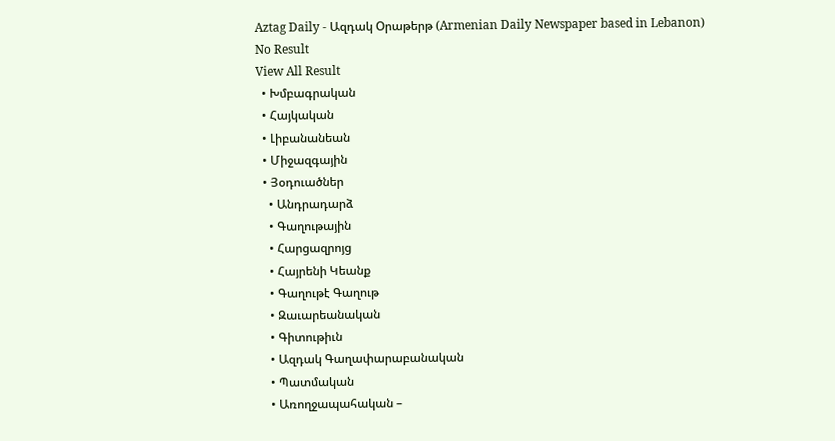Aztag Daily - Ազդակ Օրաթերթ (Armenian Daily Newspaper based in Lebanon)
No Result
View All Result
  • Խմբագրական
  • Հայկական
  • Լիբանանեան
  • Միջազգային
  • Յօդուածներ
    • Անդրադարձ
    • Գաղութային
    • Հարցազրոյց
    • Հայրենի Կեանք
    • Գաղութէ Գաղութ
    • Զաւարեանական
    • Գիտութիւն
    • Ազդակ Գաղափարաբանական
    • Պատմական
    • Առողջապահական –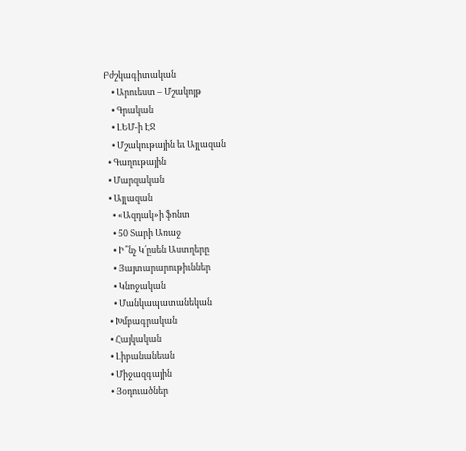Բժշկագիտական
    • Արուեստ – Մշակոյթ
    • Գրական
    • ԼԵՄ-ի ԷՋ
    • Մշակութային եւ Այլազան
  • Գաղութային
  • Մարզական
  • Այլազան
    • «Ազդակ»ի ֆոնտ
    • 50 Տարի Առաջ
    • Ի՞նչ Կ՛ըսեն Աստղերը
    • Յայտարարութիւններ
    • Կնոջական
    • Մանկապատանեկան
  • Խմբագրական
  • Հայկական
  • Լիբանանեան
  • Միջազգային
  • Յօդուածներ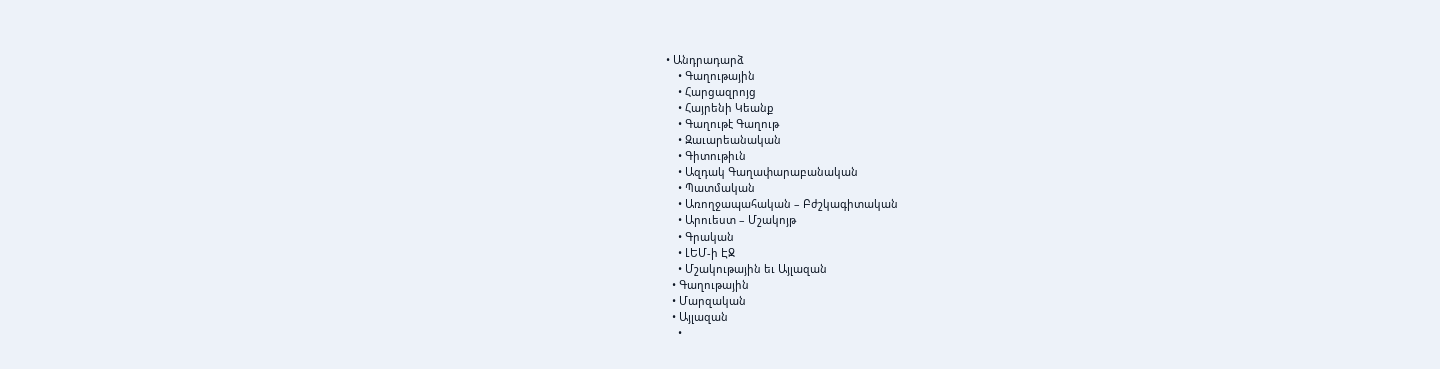• Անդրադարձ
    • Գաղութային
    • Հարցազրոյց
    • Հայրենի Կեանք
    • Գաղութէ Գաղութ
    • Զաւարեանական
    • Գիտութիւն
    • Ազդակ Գաղափարաբանական
    • Պատմական
    • Առողջապահական – Բժշկագիտական
    • Արուեստ – Մշակոյթ
    • Գրական
    • ԼԵՄ-ի ԷՋ
    • Մշակութային եւ Այլազան
  • Գաղութային
  • Մարզական
  • Այլազան
    •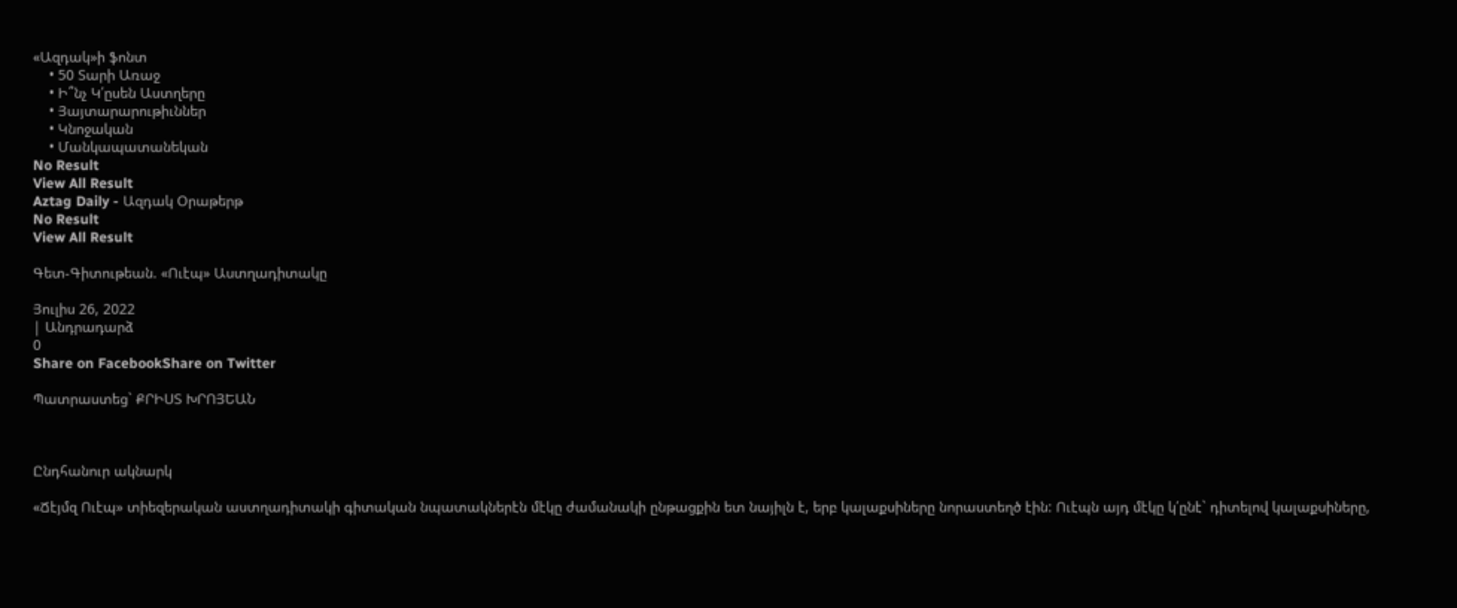«Ազդակ»ի ֆոնտ
    • 50 Տարի Առաջ
    • Ի՞նչ Կ՛ըսեն Աստղերը
    • Յայտարարութիւններ
    • Կնոջական
    • Մանկապատանեկան
No Result
View All Result
Aztag Daily - Ազդակ Օրաթերթ
No Result
View All Result

Գետ-Գիտութեան. «Ուէպ» Աստղադիտակը

Յուլիս 26, 2022
| Անդրադարձ
0
Share on FacebookShare on Twitter

Պատրաստեց` ՔՐԻՍՏ ԽՐՈՅԵԱՆ



Ընդհանուր ակնարկ

«Ճէյմզ Ուէպ» տիեզերական աստղադիտակի գիտական նպատակներէն մէկը ժամանակի ընթացքին ետ նայիլն է, երբ կալաքսիները նորաստեղծ էին: Ուէպն այդ մէկը կ՛ընէ` դիտելով կալաքսիները,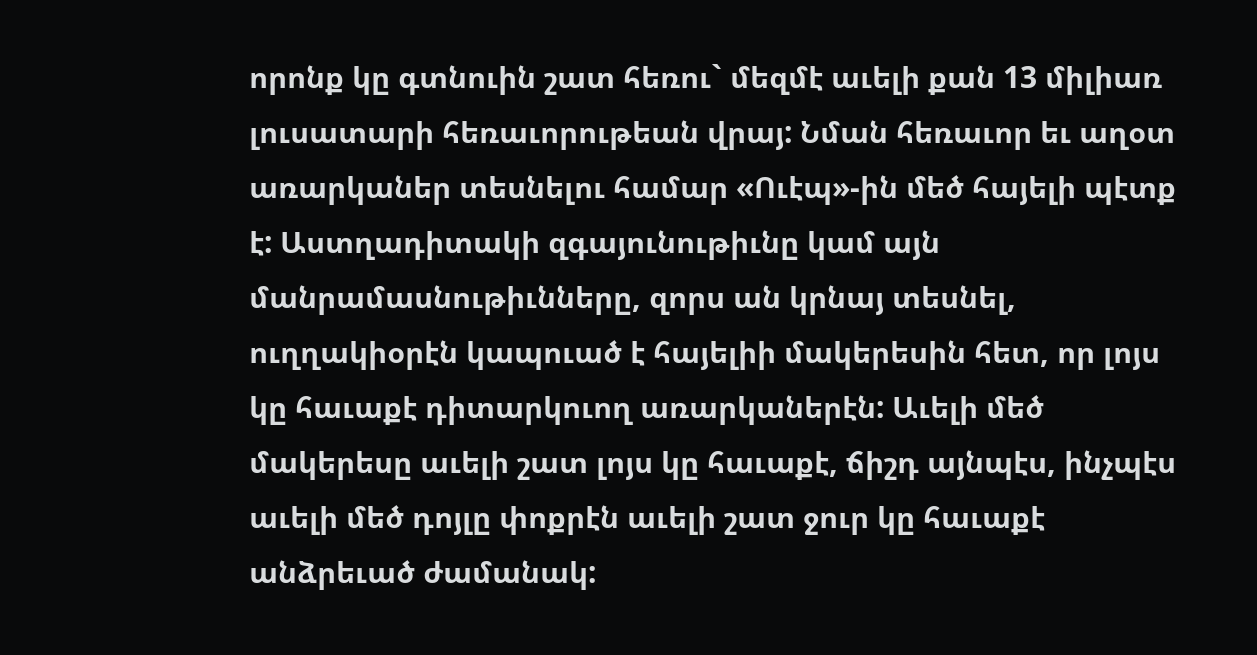որոնք կը գտնուին շատ հեռու` մեզմէ աւելի քան 13 միլիառ լուսատարի հեռաւորութեան վրայ: Նման հեռաւոր եւ աղօտ առարկաներ տեսնելու համար «Ուէպ»-ին մեծ հայելի պէտք է: Աստղադիտակի զգայունութիւնը կամ այն մանրամասնութիւնները, զորս ան կրնայ տեսնել, ուղղակիօրէն կապուած է հայելիի մակերեսին հետ, որ լոյս կը հաւաքէ դիտարկուող առարկաներէն: Աւելի մեծ մակերեսը աւելի շատ լոյս կը հաւաքէ, ճիշդ այնպէս, ինչպէս աւելի մեծ դոյլը փոքրէն աւելի շատ ջուր կը հաւաքէ անձրեւած ժամանակ: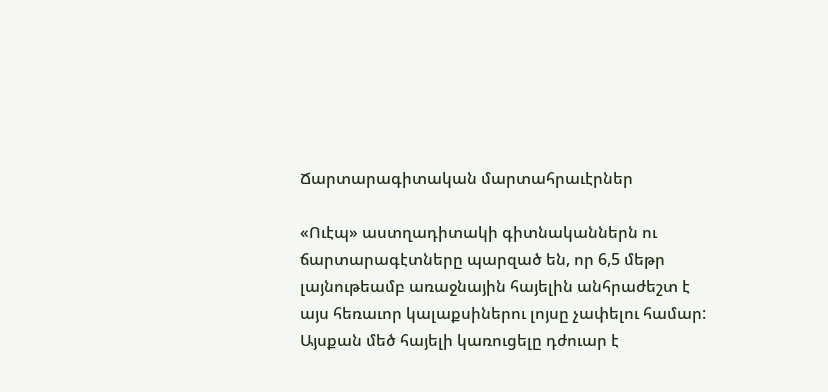Ճարտարագիտական մարտահրաւէրներ

«Ուէպ» աստղադիտակի գիտնականներն ու ճարտարագէտները պարզած են, որ 6,5 մեթր լայնութեամբ առաջնային հայելին անհրաժեշտ է այս հեռաւոր կալաքսիներու լոյսը չափելու համար: Այսքան մեծ հայելի կառուցելը դժուար է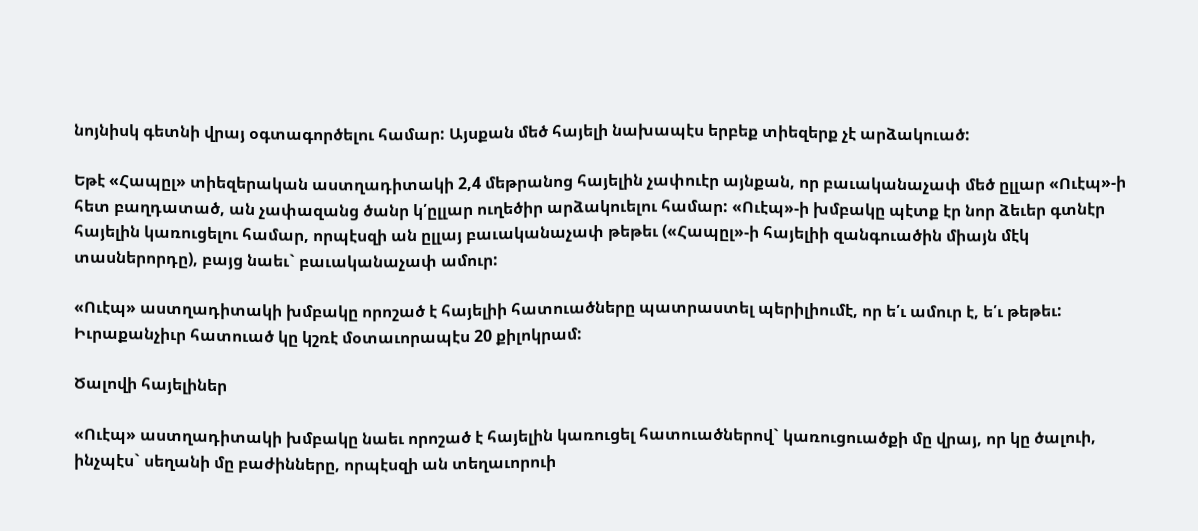նոյնիսկ գետնի վրայ օգտագործելու համար: Այսքան մեծ հայելի նախապէս երբեք տիեզերք չէ արձակուած:

Եթէ «Հապըլ» տիեզերական աստղադիտակի 2,4 մեթրանոց հայելին չափուէր այնքան, որ բաւականաչափ մեծ ըլլար «Ուէպ»-ի հետ բաղդատած, ան չափազանց ծանր կ՛ըլլար ուղեծիր արձակուելու համար: «Ուէպ»-ի խմբակը պէտք էր նոր ձեւեր գտնէր հայելին կառուցելու համար, որպէսզի ան ըլլայ բաւականաչափ թեթեւ («Հապըլ»-ի հայելիի զանգուածին միայն մէկ տասներորդը), բայց նաեւ` բաւականաչափ ամուր:

«Ուէպ» աստղադիտակի խմբակը որոշած է հայելիի հատուածները պատրաստել պերիլիումէ, որ ե՛ւ ամուր է, ե՛ւ թեթեւ: Իւրաքանչիւր հատուած կը կշռէ մօտաւորապէս 20 քիլոկրամ:

Ծալովի հայելիներ

«Ուէպ» աստղադիտակի խմբակը նաեւ որոշած է հայելին կառուցել հատուածներով` կառուցուածքի մը վրայ, որ կը ծալուի, ինչպէս` սեղանի մը բաժինները, որպէսզի ան տեղաւորուի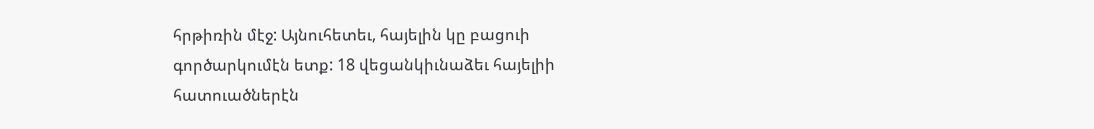հրթիռին մէջ: Այնուհետեւ, հայելին կը բացուի գործարկումէն ետք: 18 վեցանկիւնաձեւ հայելիի հատուածներէն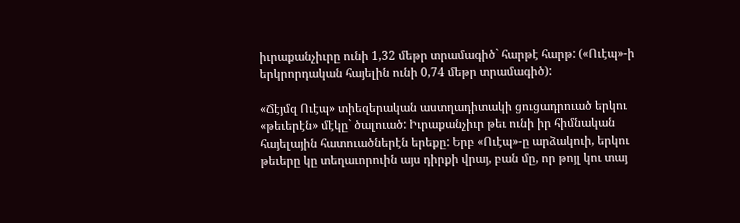իւրաքանչիւրը ունի 1,32 մեթր տրամագիծ` հարթէ հարթ: («Ուէպ»-ի երկրորդական հայելին ունի 0,74 մեթր տրամագիծ):

«Ճէյմզ Ուէպ» տիեզերական աստղադիտակի ցուցադրուած երկու «թեւերէն» մէկը` ծալուած: Իւրաքանչիւր թեւ ունի իր հիմնական հայելային հատուածներէն երեքը: Երբ «Ուէպ»-ը արձակուի, երկու թեւերը կը տեղաւորուին այս դիրքի վրայ, բան մը, որ թոյլ կու տայ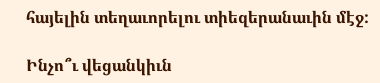հայելին տեղաւորելու տիեզերանաւին մէջ:

Ինչո՞ւ վեցանկիւն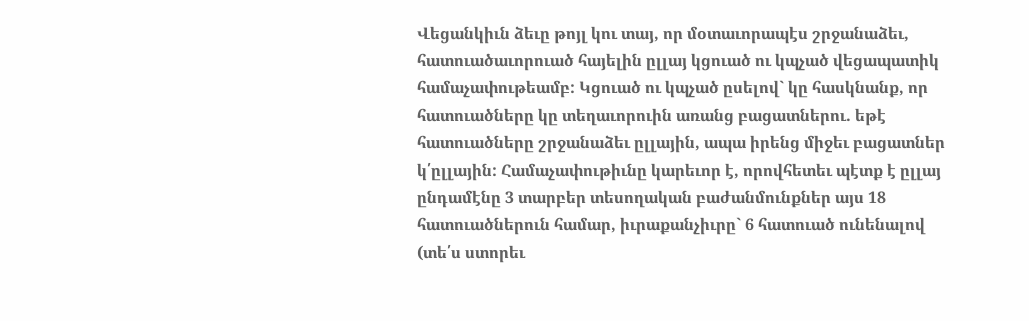Վեցանկիւն ձեւը թոյլ կու տայ, որ մօտաւորապէս շրջանաձեւ, հատուածաւորուած հայելին ըլլայ կցուած ու կպչած վեցապատիկ համաչափութեամբ: Կցուած ու կպչած ըսելով` կը հասկնանք, որ հատուածները կը տեղաւորուին առանց բացատներու. եթէ հատուածները շրջանաձեւ ըլլային, ապա իրենց միջեւ բացատներ կ՛ըլլային: Համաչափութիւնը կարեւոր է, որովհետեւ պէտք է ըլլայ ընդամէնը 3 տարբեր տեսողական բաժանմունքներ այս 18 հատուածներուն համար, իւրաքանչիւրը` 6 հատուած ունենալով (տե՛ս ստորեւ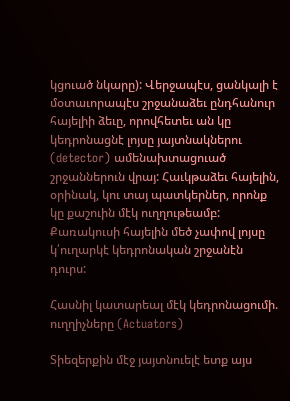կցուած նկարը): Վերջապէս, ցանկալի է մօտաւորապէս շրջանաձեւ ընդհանուր հայելիի ձեւը, որովհետեւ ան կը կեդրոնացնէ լոյսը յայտնակներու (detector) ամենախտացուած շրջաններուն վրայ: Հաւկթաձեւ հայելին, օրինակ, կու տայ պատկերներ, որոնք կը քաշուին մէկ ուղղութեամբ: Քառակուսի հայելին մեծ չափով լոյսը կ՛ուղարկէ կեդրոնական շրջանէն դուրս:

Հասնիլ կատարեալ մէկ կեդրոնացումի. ուղղիչները (Actuators)

Տիեզերքին մէջ յայտնուելէ ետք այս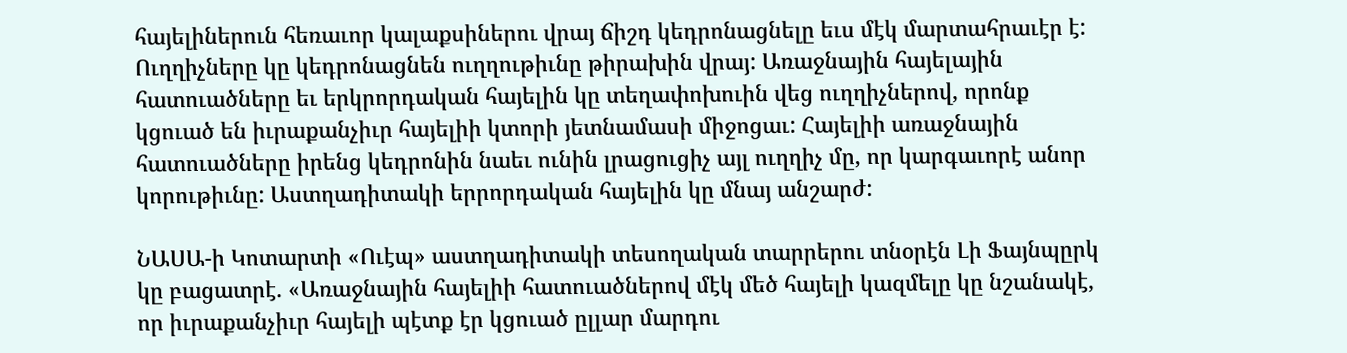հայելիներուն հեռաւոր կալաքսիներու վրայ ճիշդ կեդրոնացնելը եւս մէկ մարտահրաւէր է: Ուղղիչները կը կեդրոնացնեն ուղղութիւնը թիրախին վրայ: Առաջնային հայելային հատուածները եւ երկրորդական հայելին կը տեղափոխուին վեց ուղղիչներով, որոնք կցուած են իւրաքանչիւր հայելիի կտորի յետնամասի միջոցաւ: Հայելիի առաջնային հատուածները իրենց կեդրոնին նաեւ ունին լրացուցիչ այլ ուղղիչ մը, որ կարգաւորէ անոր կորութիւնը: Աստղադիտակի երրորդական հայելին կը մնայ անշարժ:

ՆԱՍԱ-ի Կոտարտի «Ուէպ» աստղադիտակի տեսողական տարրերու տնօրէն Լի Ֆայնպըրկ կը բացատրէ. «Առաջնային հայելիի հատուածներով մէկ մեծ հայելի կազմելը կը նշանակէ, որ իւրաքանչիւր հայելի պէտք էր կցուած ըլլար մարդու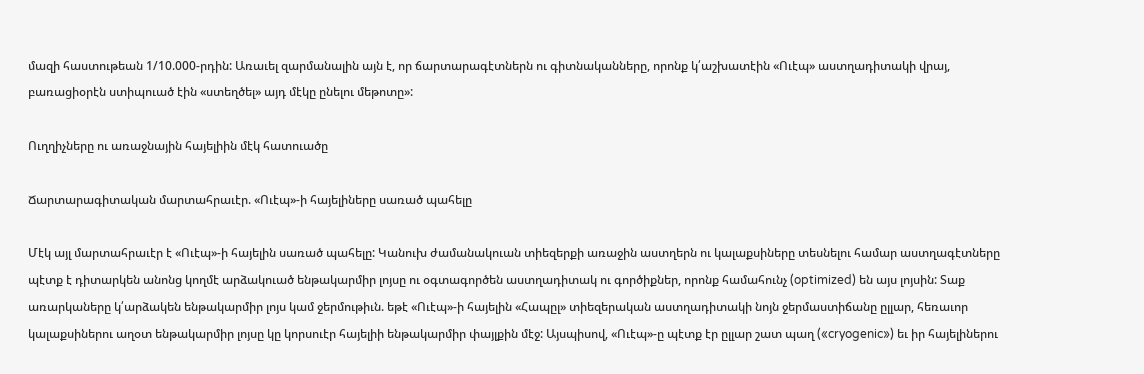մազի հաստութեան 1/10.000-րդին: Առաւել զարմանալին այն է, որ ճարտարագէտներն ու գիտնականները, որոնք կ՛աշխատէին «Ուէպ» աստղադիտակի վրայ, բառացիօրէն ստիպուած էին «ստեղծել» այդ մէկը ընելու մեթոտը»:

Ուղղիչները ու առաջնային հայելիին մէկ հատուածը

Ճարտարագիտական մարտահրաւէր. «Ուէպ»-ի հայելիները սառած պահելը

Մէկ այլ մարտահրաւէր է «Ուէպ»-ի հայելին սառած պահելը: Կանուխ ժամանակուան տիեզերքի առաջին աստղերն ու կալաքսիները տեսնելու համար աստղագէտները պէտք է դիտարկեն անոնց կողմէ արձակուած ենթակարմիր լոյսը ու օգտագործեն աստղադիտակ ու գործիքներ, որոնք համահունչ (optimized) են այս լոյսին: Տաք առարկաները կ՛արձակեն ենթակարմիր լոյս կամ ջերմութիւն. եթէ «Ուէպ»-ի հայելին «Հապըլ» տիեզերական աստղադիտակի նոյն ջերմաստիճանը ըլլար, հեռաւոր կալաքսիներու աղօտ ենթակարմիր լոյսը կը կորսուէր հայելիի ենթակարմիր փայլքին մէջ: Այսպիսով, «Ուէպ»-ը պէտք էր ըլլար շատ պաղ («cryogenic») եւ իր հայելիներու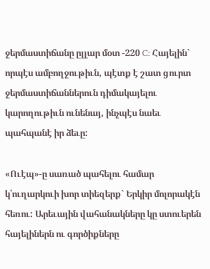ջերմաստիճանը ըլլար մօտ -220 C: Հայելին` որպէս ամբողջութիւն, պէտք է շատ ցուրտ ջերմաստիճաններուն դիմակայելու կարողութիւն ունենայ, ինչպէս նաեւ պահպանէ իր ձեւը:

«Ուէպ»-ը սառած պահելու համար կ՛ուղարկուի խոր տիեզերք` Երկիր մոլորակէն հեռու: Արեւային վահանակները կը ստուերեն հայելիներն ու գործիքները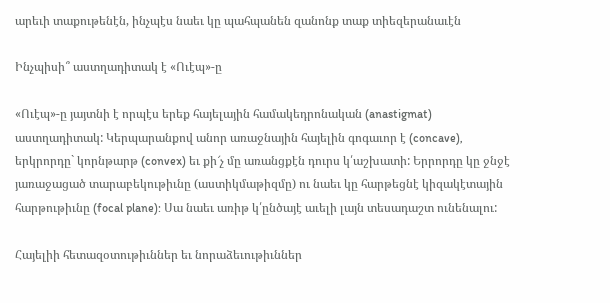արեւի տաքութենէն, ինչպէս նաեւ կը պահպանեն զանոնք տաք տիեզերանաւէն

Ինչպիսի՞ աստղադիտակ է «Ուէպ»-ը

«Ուէպ»-ը յայտնի է որպէս երեք հայելային համակեդրոնական (anastigmat) աստղադիտակ: Կերպարանքով անոր առաջնային հայելին գոգաւոր է (concave), երկրորդը` կորնթարթ (convex) եւ քի՜չ մը առանցքէն դուրս կ՛աշխատի: Երրորդը կը ջնջէ յառաջացած տարաբեկութիւնը (աստիկմաթիզմը) ու նաեւ կը հարթեցնէ կիզակէտային հարթութիւնը (focal plane): Սա նաեւ առիթ կ՛ընծայէ աւելի լայն տեսադաշտ ունենալու:

Հայելիի հետազօտութիւններ եւ նորաձեւութիւններ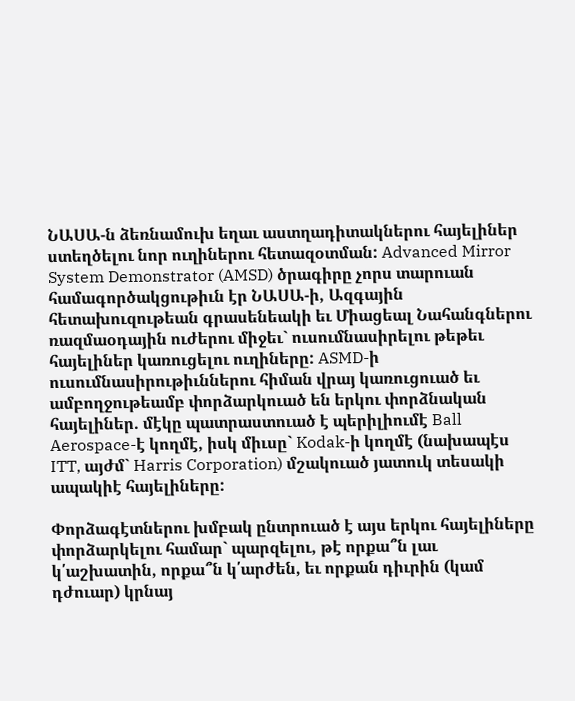ՆԱՍԱ-ն ձեռնամուխ եղաւ աստղադիտակներու հայելիներ ստեղծելու նոր ուղիներու հետազօտման: Advanced Mirror System Demonstrator (AMSD) ծրագիրը չորս տարուան համագործակցութիւն էր ՆԱՍԱ-ի, Ազգային հետախուզութեան գրասենեակի եւ Միացեալ Նահանգներու ռազմաօդային ուժերու միջեւ` ուսումնասիրելու թեթեւ հայելիներ կառուցելու ուղիները: ASMD-ի ուսումնասիրութիւններու հիման վրայ կառուցուած եւ ամբողջութեամբ փորձարկուած են երկու փորձնական հայելիներ. մէկը պատրաստուած է պերիլիումէ Ball Aerospace-է կողմէ, իսկ միւսը` Kodak-ի կողմէ (նախապէս ITT, այժմ` Harris Corporation) մշակուած յատուկ տեսակի ապակիէ հայելիները:

Փորձագէտներու խմբակ ընտրուած է այս երկու հայելիները փորձարկելու համար` պարզելու, թէ որքա՞ն լաւ կ՛աշխատին, որքա՞ն կ՛արժեն, եւ որքան դիւրին (կամ դժուար) կրնայ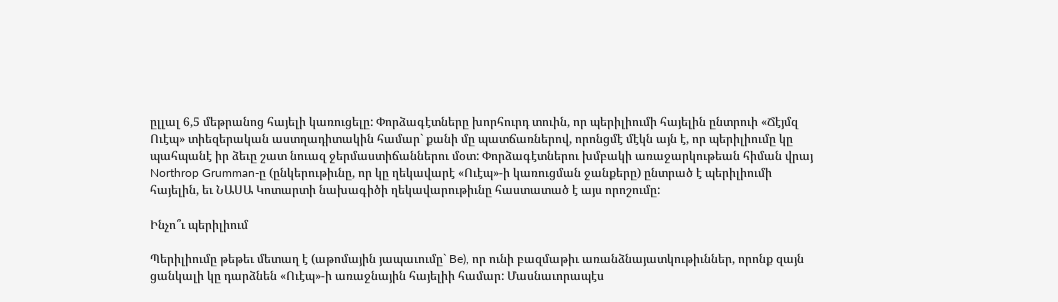ըլլալ 6,5 մեթրանոց հայելի կառուցելը: Փորձագէտները խորհուրդ տուին, որ պերիլիումի հայելին ընտրուի «Ճէյմզ Ուէպ» տիեզերական աստղադիտակին համար` քանի մը պատճառներով, որոնցմէ մէկն այն է, որ պերիլիումը կը պահպանէ իր ձեւը շատ նուազ ջերմաստիճաններու մօտ: Փորձագէտներու խմբակի առաջարկութեան հիման վրայ Northrop Grumman-ը (ընկերութիւնը, որ կը ղեկավարէ «Ուէպ»-ի կառուցման ջանքերը) ընտրած է պերիլիումի հայելին, եւ ՆԱՍԱ Կոտարտի նախագիծի ղեկավարութիւնը հաստատած է այս որոշումը:

Ինչո՞ւ պերիլիում

Պերիլիումը թեթեւ մետաղ է (աթոմային յապաւումը` Be), որ ունի բազմաթիւ առանձնայատկութիւններ, որոնք զայն ցանկալի կը դարձնեն «Ուէպ»-ի առաջնային հայելիի համար: Մասնաւորապէս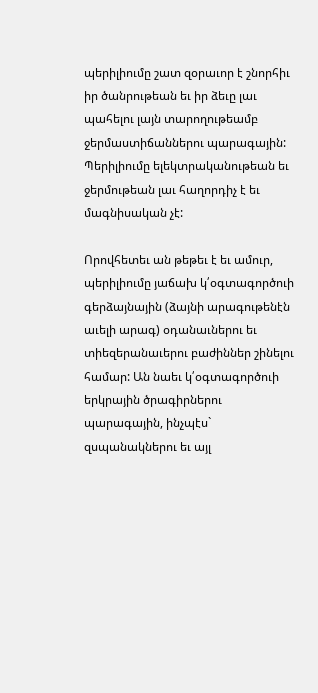պերիլիումը շատ զօրաւոր է շնորհիւ իր ծանրութեան եւ իր ձեւը լաւ պահելու լայն տարողութեամբ ջերմաստիճաններու պարագային: Պերիլիումը ելեկտրականութեան եւ ջերմութեան լաւ հաղորդիչ է եւ մագնիսական չէ:

Որովհետեւ ան թեթեւ է եւ ամուր, պերիլիումը յաճախ կ՛օգտագործուի գերձայնային (ձայնի արագութենէն աւելի արագ) օդանաւներու եւ տիեզերանաւերու բաժիններ շինելու համար: Ան նաեւ կ՛օգտագործուի երկրային ծրագիրներու պարագային, ինչպէս` զսպանակներու եւ այլ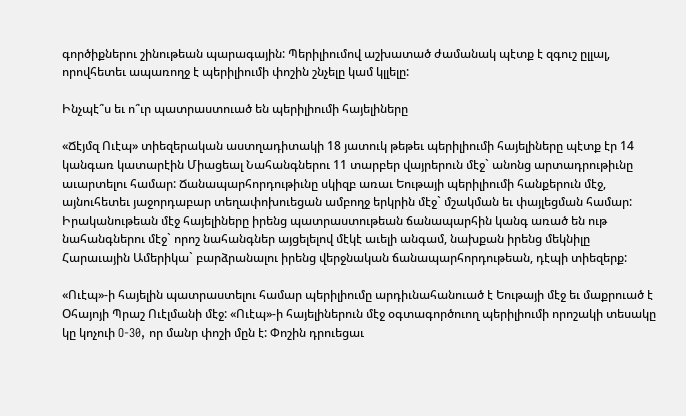գործիքներու շինութեան պարագային: Պերիլիումով աշխատած ժամանակ պէտք է զգուշ ըլլալ, որովհետեւ ապառողջ է պերիլիումի փոշին շնչելը կամ կլլելը:

Ինչպէ՞ս եւ ո՞ւր պատրաստուած են պերիլիումի հայելիները

«Ճէյմզ Ուէպ» տիեզերական աստղադիտակի 18 յատուկ թեթեւ պերիլիումի հայելիները պէտք էր 14 կանգառ կատարէին Միացեալ Նահանգներու 11 տարբեր վայրերուն մէջ` անոնց արտադրութիւնը աւարտելու համար: Ճանապարհորդութիւնը սկիզբ առաւ Եութայի պերիլիումի հանքերուն մէջ, այնուհետեւ յաջորդաբար տեղափոխուեցան ամբողջ երկրին մէջ` մշակման եւ փայլեցման համար: Իրականութեան մէջ հայելիները իրենց պատրաստութեան ճանապարհին կանգ առած են ութ նահանգներու մէջ` որոշ նահանգներ այցելելով մէկէ աւելի անգամ, նախքան իրենց մեկնիլը Հարաւային Ամերիկա` բարձրանալու իրենց վերջնական ճանապարհորդութեան, դէպի տիեզերք:

«Ուէպ»-ի հայելին պատրաստելու համար պերիլիումը արդիւնահանուած է Եութայի մէջ եւ մաքրուած է Օհայոյի Պրաշ Ուէլմանի մէջ: «Ուէպ»-ի հայելիներուն մէջ օգտագործուող պերիլիումի որոշակի տեսակը կը կոչուի O-30, որ մանր փոշի մըն է: Փոշին դրուեցաւ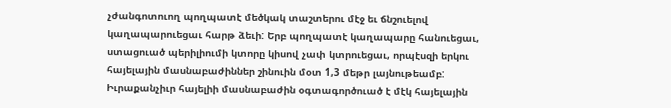չժանգոտուող պողպատէ մեծկակ տաշտերու մէջ եւ ճնշուելով կաղապարուեցաւ հարթ ձեւի: Երբ պողպատէ կաղապարը հանուեցաւ, ստացուած պերիլիումի կտորը կիսով չափ կտրուեցաւ, որպէսզի երկու հայելային մասնաբաժիններ շինուին մօտ 1,3 մեթր լայնութեամբ: Իւրաքանչիւր հայելիի մասնաբաժին օգտագործուած է մէկ հայելային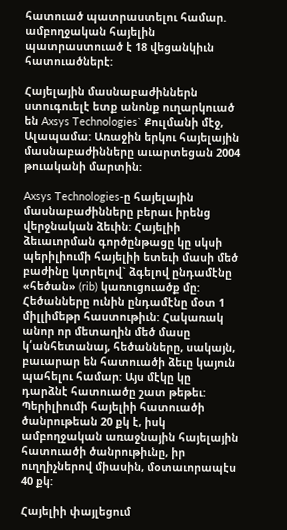հատուած պատրաստելու համար. ամբողջական հայելին պատրաստուած է 18 վեցանկիւն հատուածներէ:

Հայելային մասնաբաժիններն ստուգուելէ ետք անոնք ուղարկուած են Axsys Technologies` Քուլմանի մէջ, Ալապամա: Առաջին երկու հայելային մասնաբաժինները աւարտեցան 2004 թուականի մարտին:

Axsys Technologies-ը հայելային մասնաբաժինները բերաւ իրենց վերջնական ձեւին: Հայելիի ձեւաւորման գործընթացը կը սկսի պերիլիումի հայելիի ետեւի մասի մեծ բաժինը կտրելով` ձգելով ընդամէնը «հեծան» (rib) կառուցուածք մը: Հեծանները ունին ընդամէնը մօտ 1 միլլիմեթր հաստութիւն: Հակառակ անոր որ մետաղին մեծ մասը կ՛անհետանայ, հեծանները, սակայն, բաւարար են հատուածի ձեւը կայուն պահելու համար: Այս մէկը կը դարձնէ հատուածը շատ թեթեւ: Պերիլիումի հայելիի հատուածի ծանրութեան 20 քկ է, իսկ ամբողջական առաջնային հայելային հատուածի ծանրութիւնը, իր ուղղիչներով միասին, մօտաւորապէս 40 քկ:

Հայելիի փայլեցում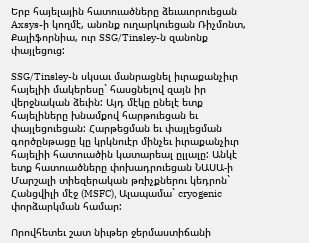Երբ հայելային հատուածները ձեւաւորուեցան Axsys-ի կողմէ, անոնք ուղարկուեցան Ռիչմոնտ, Քալիֆորնիա, ուր SSG/Tinsley-ն զանոնք փայլեցուց:

SSG/Tinsley-ն սկսաւ մանրացնել իւրաքանչիւր հայելիի մակերեսը` հասցնելով զայն իր վերջնական ձեւին: Այդ մէկը ընելէ ետք հայելիները խնամքով հարթուեցան եւ փայլեցուեցան: Հարթեցման եւ փայլեցման գործընթացը կը կրկնուէր մինչեւ իւրաքանչիւր հայելիի հատուածին կատարեալ ըլլալը: Անկէ ետք հատուածները փոխադրուեցան ՆԱՍԱ-ի Մարշալի տիեզերական թռիչքներու կեդրոն` Հանցվիլի մէջ (MSFC), Ալապամա` cryogenic փորձարկման համար:

Որովհետեւ շատ նիւթեր ջերմաստիճանի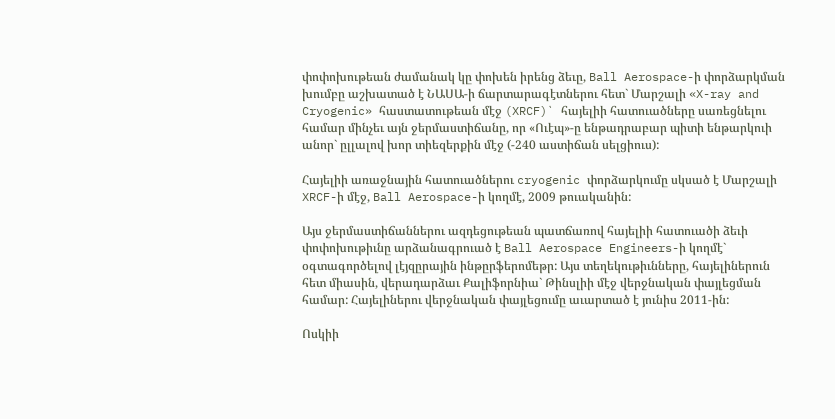փոփոխութեան ժամանակ կը փոխեն իրենց ձեւը, Ball Aerospace-ի փորձարկման խումբը աշխատած է ՆԱՍԱ-ի ճարտարագէտներու հետ` Մարշալի «X-ray and Cryogenic» հաստատութեան մէջ (XRCF)` հայելիի հատուածները սառեցնելու համար մինչեւ այն ջերմաստիճանը, որ «Ուէպ»-ը ենթադրաբար պիտի ենթարկուի անոր` ըլլալով խոր տիեզերքին մէջ (-240 աստիճան սելցիուս):

Հայելիի առաջնային հատուածներու cryogenic փորձարկումը սկսած է Մարշալի XRCF-ի մէջ, Ball Aerospace-ի կողմէ, 2009 թուականին:

Այս ջերմաստիճաններու ազդեցութեան պատճառով հայելիի հատուածի ձեւի փոփոխութիւնը արձանագրուած է Ball Aerospace Engineers-ի կողմէ` օգտագործելով լէյզըրային ինթըրֆերոմեթր: Այս տեղեկութիւնները, հայելիներուն հետ միասին, վերադարձաւ Քալիֆորնիա` Թինսլիի մէջ վերջնական փայլեցման համար: Հայելիներու վերջնական փայլեցումը աւարտած է յունիս 2011-ին:

Ոսկիի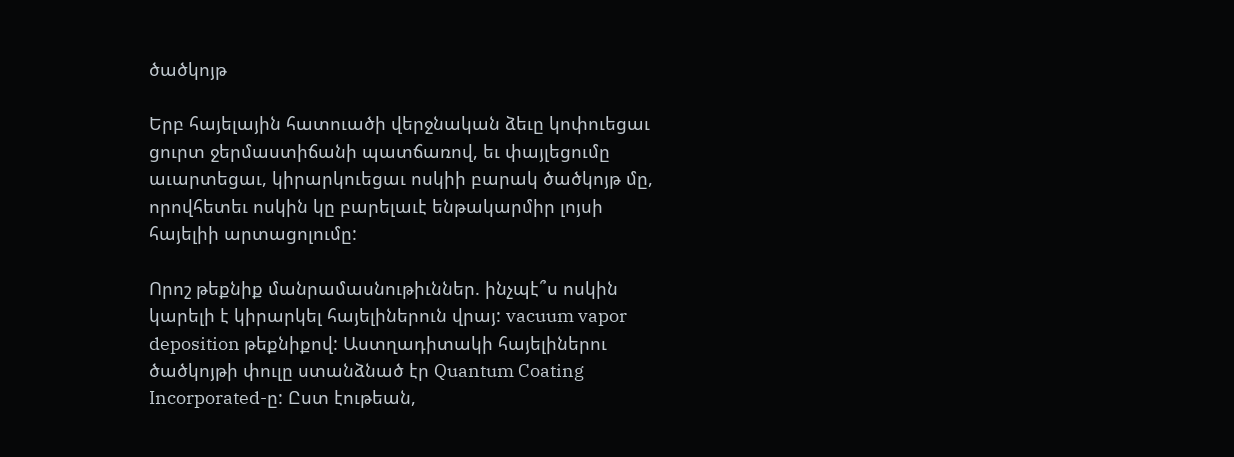ծածկոյթ

Երբ հայելային հատուածի վերջնական ձեւը կոփուեցաւ ցուրտ ջերմաստիճանի պատճառով, եւ փայլեցումը աւարտեցաւ, կիրարկուեցաւ ոսկիի բարակ ծածկոյթ մը, որովհետեւ ոսկին կը բարելաւէ ենթակարմիր լոյսի հայելիի արտացոլումը:

Որոշ թեքնիք մանրամասնութիւններ. ինչպէ՞ս ոսկին կարելի է կիրարկել հայելիներուն վրայ: vacuum vapor deposition թեքնիքով: Աստղադիտակի հայելիներու ծածկոյթի փուլը ստանձնած էր Quantum Coating Incorporated-ը: Ըստ էութեան,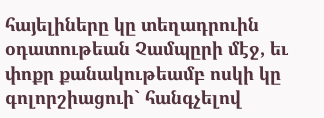հայելիները կը տեղադրուին օդատութեան Չամպըրի մէջ, եւ փոքր քանակութեամբ ոսկի կը գոլորշիացուի` հանգչելով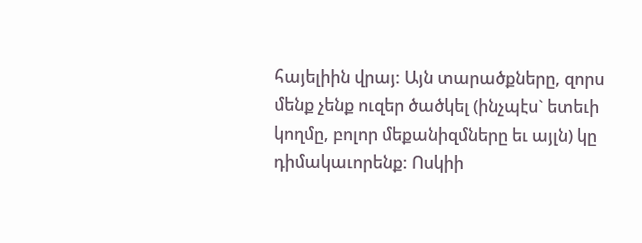հայելիին վրայ: Այն տարածքները, զորս մենք չենք ուզեր ծածկել (ինչպէս` ետեւի կողմը, բոլոր մեքանիզմները եւ այլն) կը դիմակաւորենք: Ոսկիի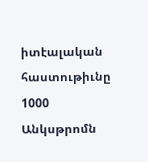իտէալական հաստութիւնը 1000 Անկսթրոմն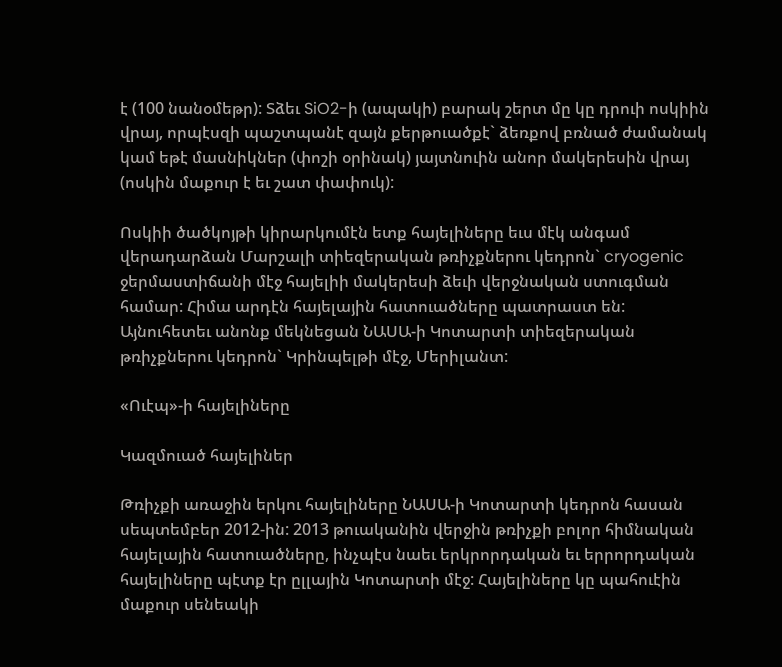է (100 նանօմեթր): Տձեւ SiO2-ի (ապակի) բարակ շերտ մը կը դրուի ոսկիին վրայ, որպէսզի պաշտպանէ զայն քերթուածքէ` ձեռքով բռնած ժամանակ կամ եթէ մասնիկներ (փոշի օրինակ) յայտնուին անոր մակերեսին վրայ (ոսկին մաքուր է եւ շատ փափուկ):

Ոսկիի ծածկոյթի կիրարկումէն ետք հայելիները եւս մէկ անգամ վերադարձան Մարշալի տիեզերական թռիչքներու կեդրոն` cryogenic ջերմաստիճանի մէջ հայելիի մակերեսի ձեւի վերջնական ստուգման համար: Հիմա արդէն հայելային հատուածները պատրաստ են: Այնուհետեւ անոնք մեկնեցան ՆԱՍԱ-ի Կոտարտի տիեզերական թռիչքներու կեդրոն` Կրինպելթի մէջ, Մերիլանտ:

«Ուէպ»-ի հայելիները

Կազմուած հայելիներ

Թռիչքի առաջին երկու հայելիները ՆԱՍԱ-ի Կոտարտի կեդրոն հասան սեպտեմբեր 2012-ին: 2013 թուականին վերջին թռիչքի բոլոր հիմնական հայելային հատուածները, ինչպէս նաեւ երկրորդական եւ երրորդական հայելիները պէտք էր ըլլային Կոտարտի մէջ: Հայելիները կը պահուէին մաքուր սենեակի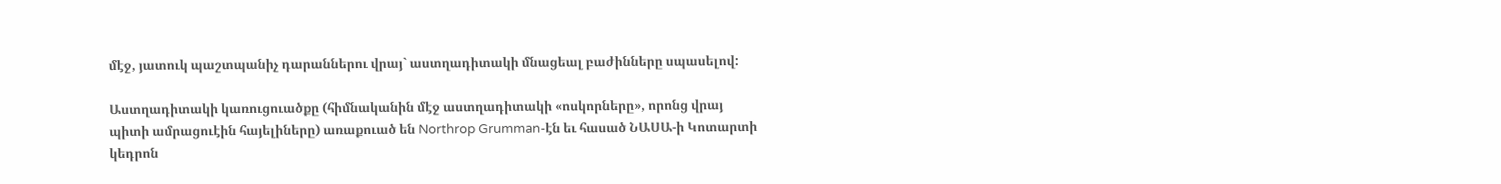մէջ, յատուկ պաշտպանիչ դարաններու վրայ` աստղադիտակի մնացեալ բաժինները սպասելով:

Աստղադիտակի կառուցուածքը (հիմնականին մէջ աստղադիտակի «ոսկորները», որոնց վրայ պիտի ամրացուէին հայելիները) առաքուած են Northrop Grumman-էն եւ հասած ՆԱՍԱ-ի Կոտարտի կեդրոն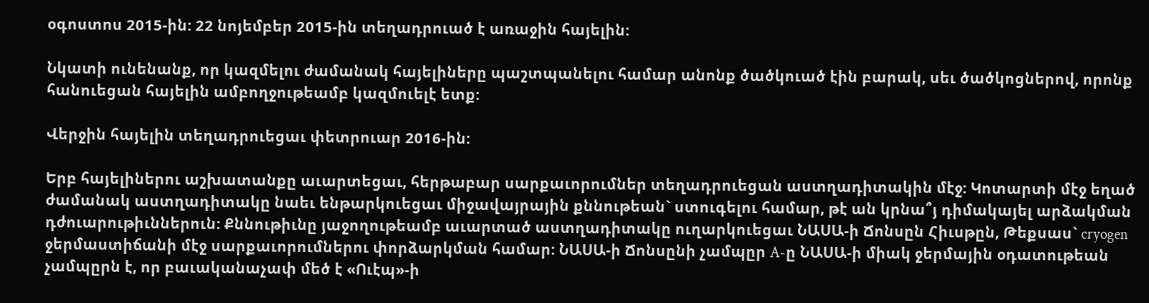օգոստոս 2015-ին: 22 նոյեմբեր 2015-ին տեղադրուած է առաջին հայելին:

Նկատի ունենանք, որ կազմելու ժամանակ հայելիները պաշտպանելու համար անոնք ծածկուած էին բարակ, սեւ ծածկոցներով, որոնք հանուեցան հայելին ամբողջութեամբ կազմուելէ ետք:

Վերջին հայելին տեղադրուեցաւ փետրուար 2016-ին:

Երբ հայելիներու աշխատանքը աւարտեցաւ, հերթաբար սարքաւորումներ տեղադրուեցան աստղադիտակին մէջ: Կոտարտի մէջ եղած ժամանակ աստղադիտակը նաեւ ենթարկուեցաւ միջավայրային քննութեան` ստուգելու համար, թէ ան կրնա՞յ դիմակայել արձակման դժուարութիւններուն: Քննութիւնը յաջողութեամբ աւարտած աստղադիտակը ուղարկուեցաւ ՆԱՍԱ-ի Ճոնսըն Հիւսթըն, Թեքսաս` cryogen ջերմաստիճանի մէջ սարքաւորումներու փորձարկման համար: ՆԱՍԱ-ի Ճոնսընի չամպըր A-ը ՆԱՍԱ-ի միակ ջերմային օդատութեան չամպըրն է, որ բաւականաչափ մեծ է «Ուէպ»-ի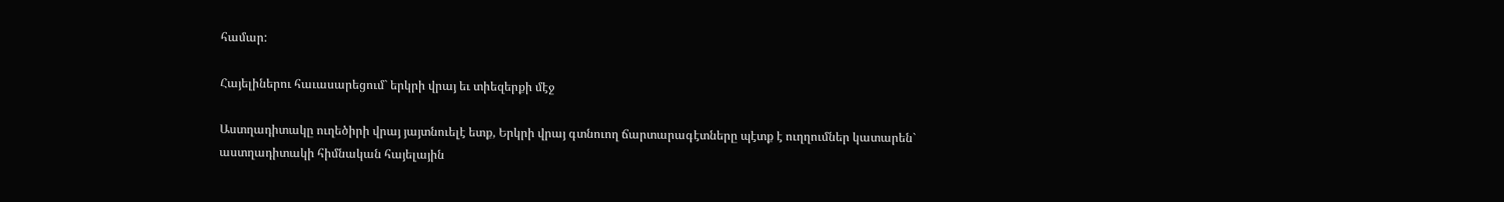համար:

Հայելիներու հաւասարեցում` երկրի վրայ եւ տիեզերքի մէջ

Աստղադիտակը ուղեծիրի վրայ յայտնուելէ ետք, Երկրի վրայ գտնուող ճարտարագէտները պէտք է ուղղումներ կատարեն` աստղադիտակի հիմնական հայելային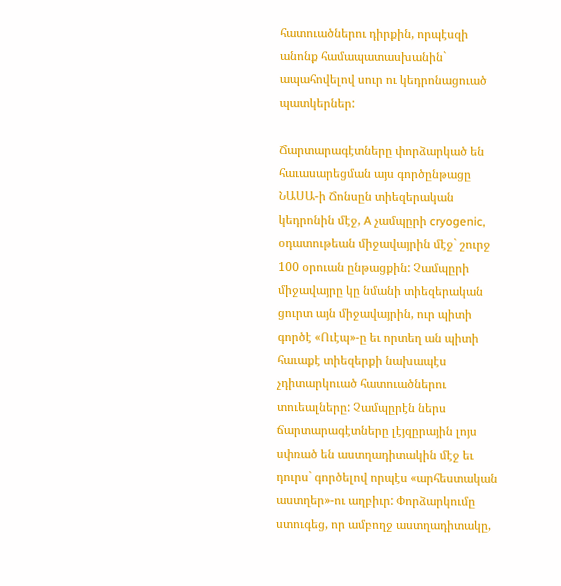հատուածներու դիրքին, որպէսզի անոնք համապատասխանին` ապահովելով սուր ու կեդրոնացուած պատկերներ:

Ճարտարագէտները փորձարկած են հաւասարեցման այս գործընթացը ՆԱՍԱ-ի Ճոնսըն տիեզերական կեդրոնին մէջ, A չամպըրի cryogenic, օդատութեան միջավայրին մէջ` շուրջ 100 օրուան ընթացքին: Չամպըրի միջավայրը կը նմանի տիեզերական ցուրտ այն միջավայրին, ուր պիտի գործէ «Ուէպ»-ը եւ որտեղ ան պիտի հաւաքէ տիեզերքի նախապէս չդիտարկուած հատուածներու տուեալները: Չամպըրէն ներս ճարտարագէտները լէյզըրային լոյս սփռած են աստղադիտակին մէջ եւ դուրս` գործելով որպէս «արհեստական աստղեր»-ու աղբիւր: Փորձարկումը ստուգեց, որ ամբողջ աստղադիտակը,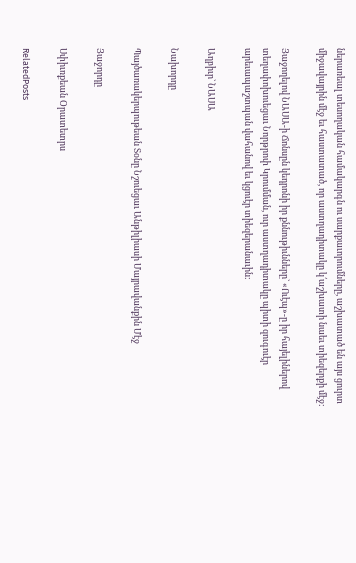ներառեալ տեսողական համակարգն ու սարքաւորումները, աշխատած են այս ցուրտ միջավայրին մէջ եւ հաստատած, որ աստղադիտակը կ՛աշխատի նաեւ տիեզերքի մէջ:

Յաջողելով ՆԱՍԱ-ի Ճոնսըն կեդրոնի իր քննութիւնները` «Ուէպ»-ը իր հայելիներով տեղափոխուեցաւ Նորթրոփ Կրումման, ուր աստղադիտակը պիտի զուգուէր արեւապաշտպան վահանով եւ կցուէր տիեզերանաւին:

Աղբիւր` ՆԱՍԱ

Նախորդը

Պայծառակերպութեան Տօնը Նշուեցաւ Անթիլիասի Մայրավանքին Մէջ

Յաջորդը

Սփիւռքեան Օրատետրս

RelatedPosts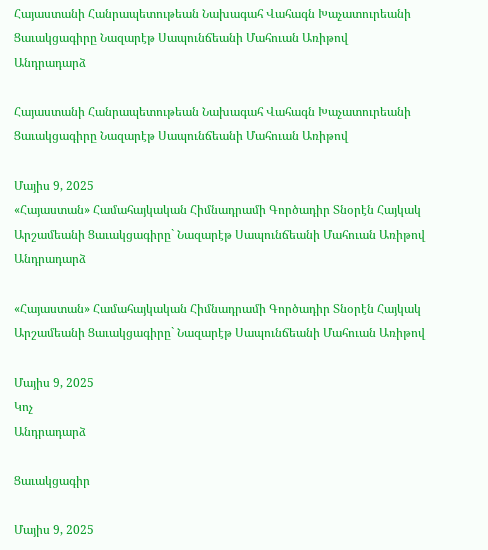Հայաստանի Հանրապետութեան Նախագահ Վահագն Խաչատուրեանի Ցաւակցագիրը Նազարէթ Սապունճեանի Մահուան Առիթով
Անդրադարձ

Հայաստանի Հանրապետութեան Նախագահ Վահագն Խաչատուրեանի Ցաւակցագիրը Նազարէթ Սապունճեանի Մահուան Առիթով

Մայիս 9, 2025
«Հայաստան» Համահայկական Հիմնադրամի Գործադիր Տնօրէն Հայկակ Արշամեանի Ցաւակցագիրը` Նազարէթ Սապունճեանի Մահուան Առիթով
Անդրադարձ

«Հայաստան» Համահայկական Հիմնադրամի Գործադիր Տնօրէն Հայկակ Արշամեանի Ցաւակցագիրը` Նազարէթ Սապունճեանի Մահուան Առիթով

Մայիս 9, 2025
Կոչ
Անդրադարձ

Ցաւակցագիր

Մայիս 9, 2025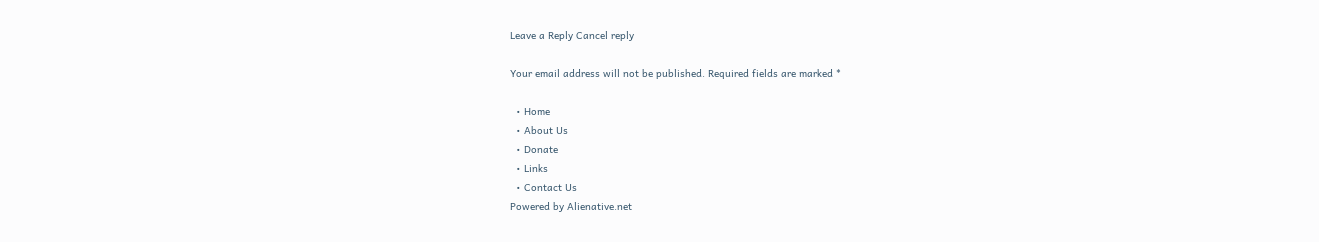Leave a Reply Cancel reply

Your email address will not be published. Required fields are marked *

  • Home
  • About Us
  • Donate
  • Links
  • Contact Us
Powered by Alienative.net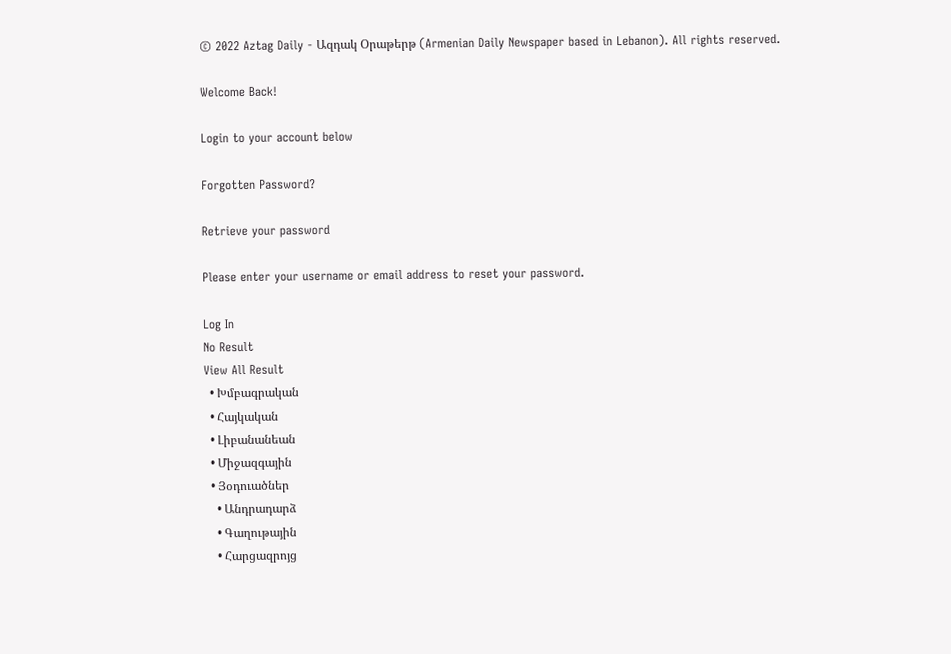© 2022 Aztag Daily - Ազդակ Օրաթերթ (Armenian Daily Newspaper based in Lebanon). All rights reserved.

Welcome Back!

Login to your account below

Forgotten Password?

Retrieve your password

Please enter your username or email address to reset your password.

Log In
No Result
View All Result
  • Խմբագրական
  • Հայկական
  • Լիբանանեան
  • Միջազգային
  • Յօդուածներ
    • Անդրադարձ
    • Գաղութային
    • Հարցազրոյց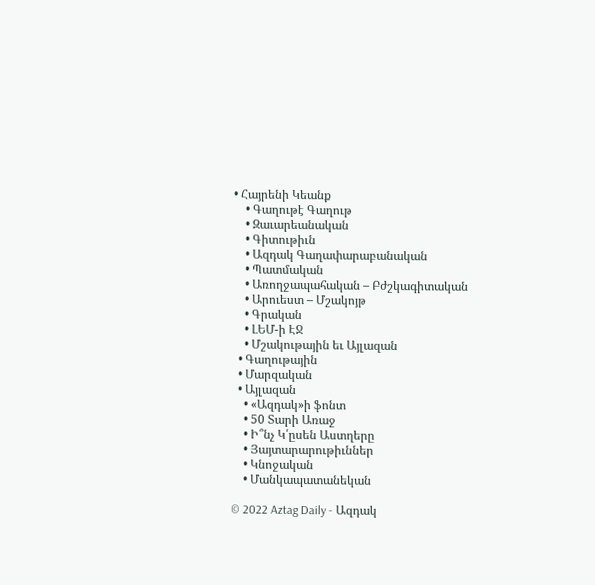• Հայրենի Կեանք
    • Գաղութէ Գաղութ
    • Զաւարեանական
    • Գիտութիւն
    • Ազդակ Գաղափարաբանական
    • Պատմական
    • Առողջապահական – Բժշկագիտական
    • Արուեստ – Մշակոյթ
    • Գրական
    • ԼԵՄ-ի ԷՋ
    • Մշակութային եւ Այլազան
  • Գաղութային
  • Մարզական
  • Այլազան
    • «Ազդակ»ի ֆոնտ
    • 50 Տարի Առաջ
    • Ի՞նչ Կ՛ըսեն Աստղերը
    • Յայտարարութիւններ
    • Կնոջական
    • Մանկապատանեկան

© 2022 Aztag Daily - Ազդակ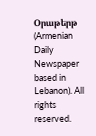Օրաթերթ (Armenian Daily Newspaper based in Lebanon). All rights reserved.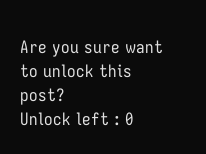Are you sure want to unlock this post?
Unlock left : 0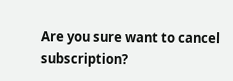Are you sure want to cancel subscription?